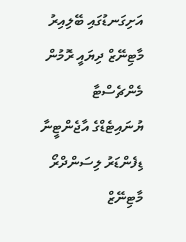އަށިގަނޑުގައި ބޭލިއިރު މާޓިނޭޒް ދިޔައީ ރޮމުން
މެންޗެސްޓާ ޔުނައިޓެޑްގެ އާޖެންޓީނާ ޑިފެންޑަރު ލިސަންދްރޯ މާޓިނޭޒް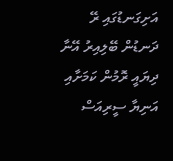އަށިގަނޑުގައި ރޭ ދަނޑުން ބޭލިއިރު އޭނާ ދިޔައީ ރޮމުން ކަމަށާއި އަނިޔާ ސީރިއަސް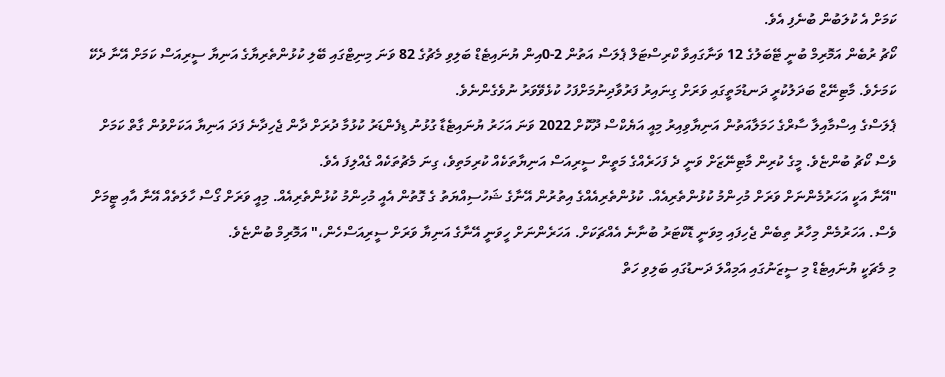ކަމަށް އެ ކުލަބުން ބުނެފި އެވެ.
ކޯޗު ރުބެން އަމޮރިމް ބުނީ ޓޭބަލުގެ 12 ވަނާގައިވާ ކްރިސްޓަލް ޕެލަސް އަތުން 2-0އިން ޔުނައިޓެޑް ބަލިވި މެޗުގެ 82 ވަނަ މިނިޓްގައި ބޭލި ކުޅުންތެރިޔާގެ އަނިޔާ ސީރިއަސް ކަމަށް އޭނާ ދެކޭ ކަމަށެވެ. މާޓިނޭޒް ބަދަލުކުރީ ދަނޑުމަތީގައި ވަރަށް ގިނައިރު ފަރުވާދިނުމަށްފަހު ކުޅެވޭވަރު ނުވެގެންނެވެ.
ޕެލަސްގެ އިސްމާއިލާ ސާރްގެ ހަމަލާއަތުން އަނިޔާވިއިރު މިއީ އަޔެކްސް ދޫކޮށް 2022 ވަނަ އަހަރު ޔުނައިޓެޑާ ގުޅުނު ޑިފެންޑަރު ކުޅުމާ ދުރަށް ދާން ޖެހިދާނެ ފަދަ އަނިޔާ އަކަށްވުން ގާތް ކަމަށް ވެސް ކޯޗު ބުންޏެވެ. މީގެ ކުރިން މާޓިނޭޒަށް ވަނީ ދެ ފަހަރެއްގެ މަތީން ސީރިއަސް އަނިޔާތަކެއް ކުރިމަތިވެ، ގިނަ މެޗުތަކެއް ގެއްލިފަ އެވެ.
"އޭނާ އަކީ އަހަރުމެންނަށް ވަރަށް މުހިންމު ކުޅުންތެރިއެއް. ކުޅުންތެރިއެއްގެ އިތުރުން އޭނާގެ ޝަހުސިއްޔަތު ގެ ގޮތުން އެއީ މުހިންމު ކުޅުންތެރިއެއް. މިއީ ވަރަށް ގޯސް ހާލަތެއް އޭނާ އާއި ޓީމަށް ވެސް. އަހަރުމެން މިހާރު ތިބެން ޖެހިފައި މިވަނީ ޑޮކްޓަރު ބުނާނެ އެއްޗަކަށް. އަހަރެންނަށް ހީވަނީ އޭނާގެ އަނިޔާ ވަރަށް ސީރިއަސްހެން،" އަމޮރިމް ބުންޏެވެ.
މި މެޗަކީ ޔުނައިޓެޑް މި ސީޒަނުގައި އަމިއްލަ ދަނޑުގައި ބަލިވި ހަތް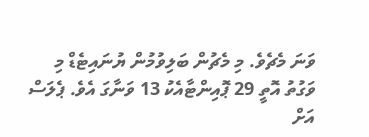ވަނަ މެޗެވެ. މި މެޗުން ބަލިވުމުން ޔުނައިޓެޑް މި ވަގުތު އޮތީ 29 ޕޮއިންޓާއެކު 13 ވަނާގަ އެވެ. ޕެލަސް އަށް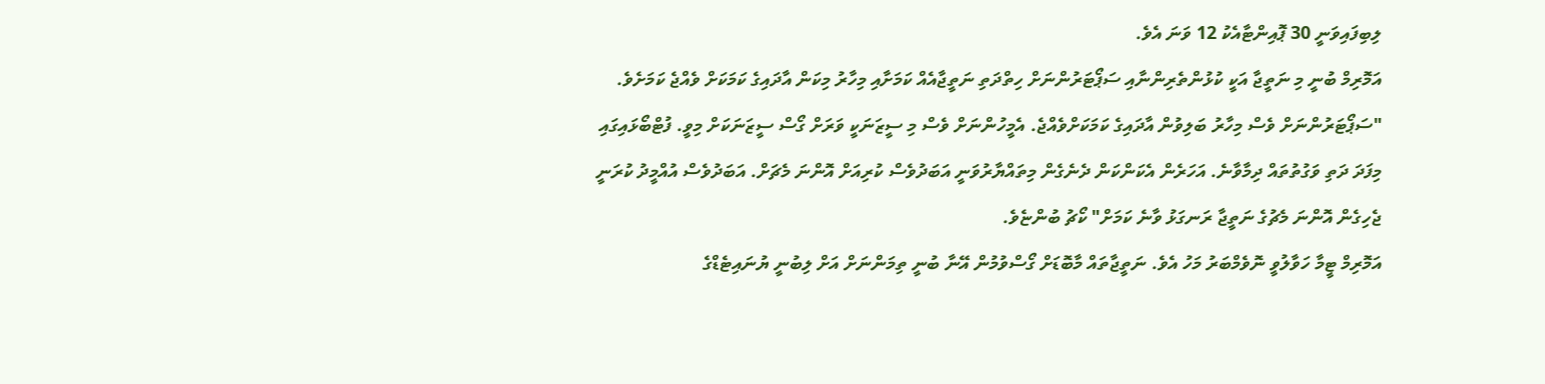ލިބިފައިވަނީ 30 ޕޮއިންޓާއެކު 12 ވަނަ އެވެ.
އަމޮރިމް ބުނީ މި ނަތީޖާ އަކީ ކުޅުންތެރިންނާއި ސަޕޯޓަރުންނަށް ހިތްދަތި ނަތީޖާއެއް ކަމަށާއި މިހާރު މިކަން އާދައިގެ ކަމަކަށް ވެއްޖެ ކަމަށެވެ.
"ސަޕޯޓަރުންނަށް ވެސް މިހާރު ބަލިވުން އާދައިގެ ކަމަކަށްވެއްޖެ. އެމީހުންނަށް ވެސް މި ސީޒަނަކީ ވަރަށް ގޯސް ސީޒަނަކަށް މިވީ. ފުޓްބޯޅައިގައި މިފަދަ ދަތި ވަގުތުތައް ދިމާވާނެ. އަހަރެން އެކަންކަން ދެނެގެން މިތައްޔާރުވަނީ އަބަދުވެސް ކުރިއަށް އޮންނަ މެޗަށް. އަބަދުވެސް އުއްމީދު ކުރަނީ ޖެހިގެން އޮންނަ މެޗުގެ ނަތީޖާ ރަނގަޅު ވާނެ ކަމަށް" ކޯޗު ބުންޏެވެ.
އަމޮރިމް ޓީމާ ހަވާލުވީ ނޮވެމްބަރު މަހު އެވެ. ނަތީޖާތައް މާބޮޑަށް ގޯސްވުމުން އޭނާ ބުނީ ތިމަންނަށް އަށް ލިބުނީ ޔުނައިޓެޑްގެ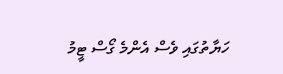ހަޔާތުގައި ވެސް އެންމެ ގޯސް ޓީމު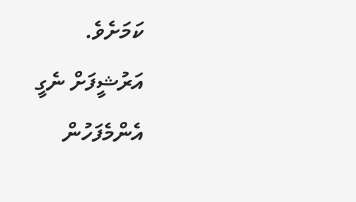ކަމަށެވެ.
އަރުޝީފަށް ނެގީ
އެންމެފަހުން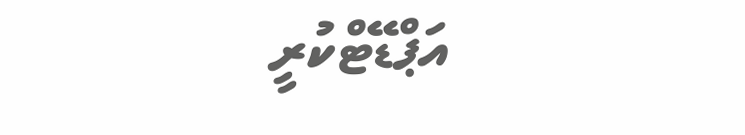އަޕްޑޭޓްކުރީ